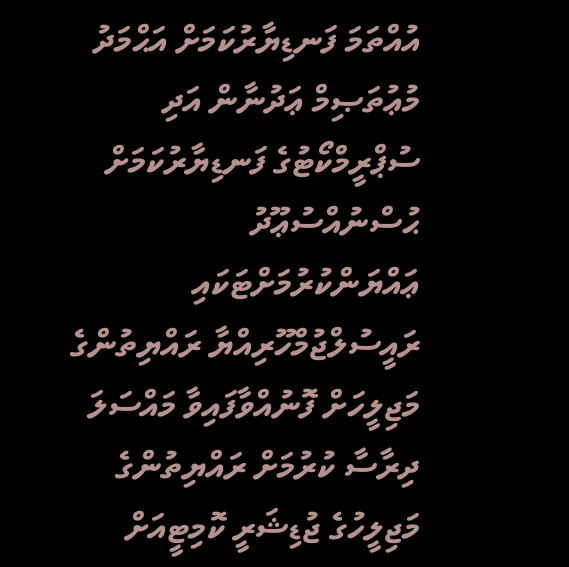އުއްތަމަ ފަނޑިޔާރުކަމަށް އަޙްމަދު މުޢުތަޞިމް ޢަދުނާން އަދި ސުޕްރީމްކޯޓުގެ ފަނޑިޔާރުކަމަށް ޙުސްނުއްސުޢޫދު ޢައްޔަންކުރުމަށްޓަކައި ރައީސުލްޖުމްހޫރިއްޔާ ރައްޔިތުންގެ މަޖިލީހަށް ފޮނުއްވާފައިވާ މައްސަލަ ދިރާސާ ކުރުމަށް ރައްޔިތުންގެ މަޖިލީހުގެ ޖުޑިޝަރީ ކޮމިޓީއަށް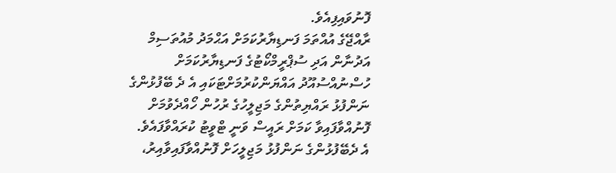ފޮނުވައިފިއެވެ.
ރާއްޖޭގެ އުއްތަމަ ފަނޑިޔާރުކަމަށް އަޙްމަދު މުއުތަސިމް އަދުނާން އަދި ސުޕްރީމްކޯޓުގެ ފަނޑިޔާރުކަމަށް ހުސްނުއްސުއޫދު އައްޔަންކުރުމަށްޓަކައި އެ ދެ ބޭފުޅުންގެ ނަންފުޅު ރައްޔިތުންގެ މަޖިލީހުގެ ރުހުން ހޯއްދެވުމަށް ފޮނުއްވާފައިވާ ކަމަށް ރައީސް ވަނީ ޓްވީޓު ކުރައްވާފައެވެ.
އެ ދެބޭފުޅުންގެ ނަންފުޅު މަޖިލީހަށް ފޮނުއްވާފައިވާއިރު،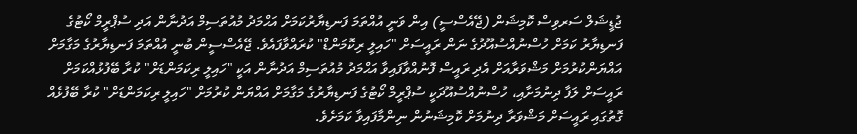ޖުޑީޝަލް ސަރވިސް ކޮމިޝަން (ޖޭއެސްސީ) އިން ވަނީ އުއްތަމަ ފަނޑިޔާރުކަމަށް އަޙްމަދު މުއުތަސިމް އަދުނާން އަދި ސުޕްރީމް ކޯޓުގެ ފަނޑިޔާރު ކަމަށް ހުސްނުއްސުއޫދުގެ ނަން ރައީސަށް "ހައިލީ ރިކޮމަންޑް" ކުރައްވާފައެވެ. ޖޭއެސްސީން ބުނީ އުއްތަމަ ފަނޑިޔާރުގެ މަގާމަށް އައްޔަންކުރުމަށް މަޝްވަރާއަށް އެދި ރައީސް ފޮނުއްވާފައިވާ އަޙްމަދު މުއުތަސިމް އަދުނާން އަކީ "ހައިލީ ރިކަމަންޑަށް" ކުރާ ބޭފުޅުއްކަމަށް ރައީސަށް ލަފާ ދިނުމަށާއި، ހުސްނުއްސުއޫދަކީ ސުޕްރީމް ކޯޓުގެ ފަނޑިޔާރުގެ މަގާމަށް އައްޔަން ކުރުމަށް "ހައިލީ ރިކަމަންޑަށް" ކުރާ ބޭފުޅެއް ގޮތުގައި ރައީސަށް މަޝްވަރާ ދިނުމަށް ކޮމިޝަނުން ނިންމާފައިވާ ކަމަށެވެ.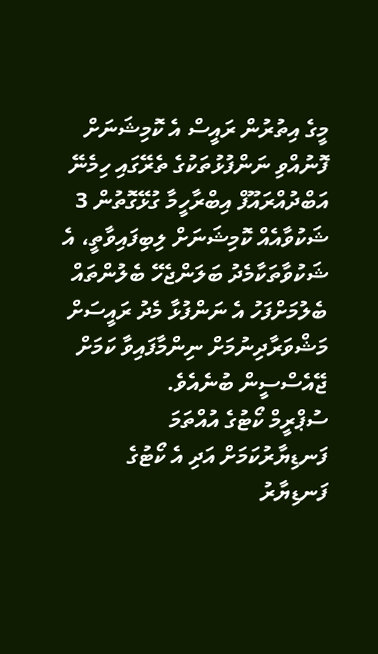މީގެ އިތުރުން ރައީސް އެ ކޮމިޝަނަށް ފޮނުއްވި ނަންފުޅުތަކުގެ ތެރޭގައި ހިމެނޭ އަބްދުއްރައޫފް އިބްރާހީމާ ގުޅޭގޮތުން 3 ޝަކުވާއެއް ކޮމިޝަނަށް ލިބިފައިވާތީ، އެ ޝަކުވާތަކާމެދު ބަލަންޖެހޭ ބެލުންތައް ބެލުމަށްފަހު އެ ނަންފުޅާ މެދު ރައީސަށް މަޝްވަރާދިނުމަށް ނިންމާފައިވާ ކަމަށް ޖޭއެސްސީން ބުނެއެވެ.
ސުޕްރީމް ކޯޓުގެ އުއްތަމަ ފަނޑިޔާރުކަމަށް އަދި އެ ކޯޓުގެ ފަނޑިޔާރު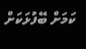ކަމަށް ބޭފުޅަކަށް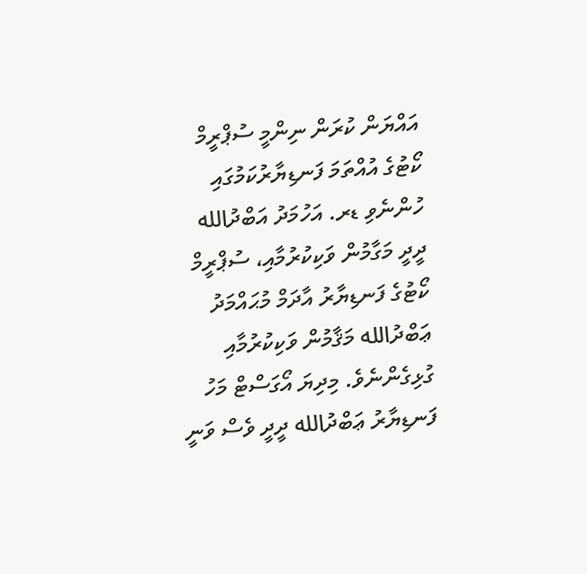އައްޔަން ކުރަން ނިންމީ ސުޕްރީމް ކޯޓުގެ އުއްތަމަ ފަނޑިޔާރުކަމުގައި ހުންނެވި ޑރ. އަހުމަދު އަބްދުالله ދީދީ މަގާމުން ވަކިކުރުމާއި، ސުޕްރީމް ކޯޓުގެ ފަނޑިޔާރު އާދަމް މުޙައްމަދު ޢަބްދުالله މަޤާމުން ވަކިކުރުމާއި ގުޅިގެންނެވެ. މިދިޔަ އޯގަސްޓް މަހު ފަނޑިޔާރު ޢަބްދުالله ދީދީ ވެސް ވަނީ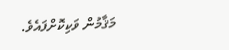މަޤާމުން ވަކިކޮށްފައެވެ.